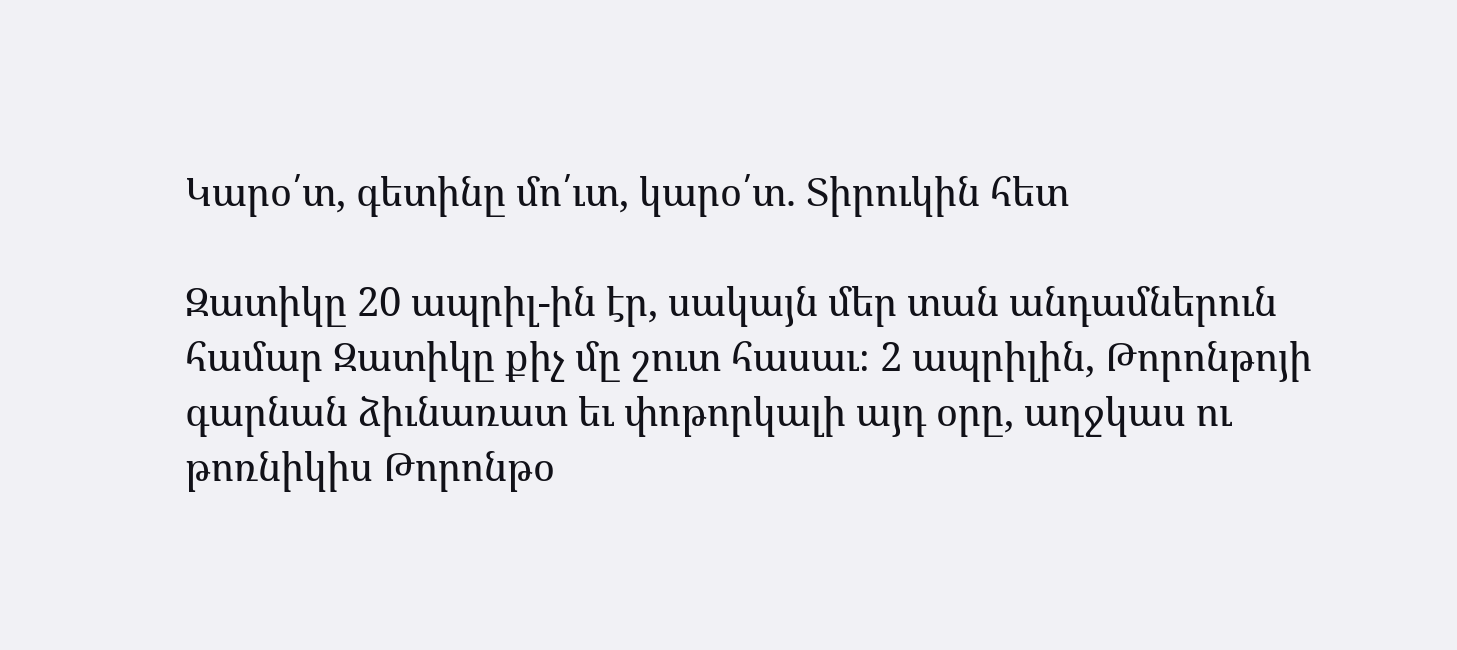Կարօ՛տ, գետինը մո՛ւտ, կարօ՛տ. Տիրուկին հետ

Զատիկը 20 ապրիլ-ին էր, սակայն մեր տան անդամներուն համար Զատիկը քիչ մը շուտ հասաւ։ 2 ապրիլին, Թորոնթոյի գարնան ձիւնառատ եւ փոթորկալի այդ օրը, աղջկաս ու թոռնիկիս Թորոնթօ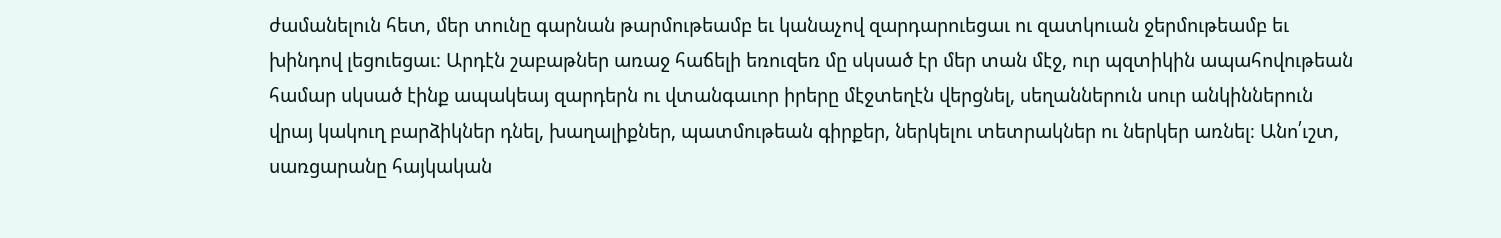ժամանելուն հետ, մեր տունը գարնան թարմութեամբ եւ կանաչով զարդարուեցաւ ու զատկուան ջերմութեամբ եւ խինդով լեցուեցաւ։ Արդէն շաբաթներ առաջ հաճելի եռուզեռ մը սկսած էր մեր տան մէջ, ուր պզտիկին ապահովութեան համար սկսած էինք ապակեայ զարդերն ու վտանգաւոր իրերը մէջտեղէն վերցնել, սեղաններուն սուր անկիններուն վրայ կակուղ բարձիկներ դնել, խաղալիքներ, պատմութեան գիրքեր, ներկելու տետրակներ ու ներկեր առնել։ Անո՛ւշտ, սառցարանը հայկական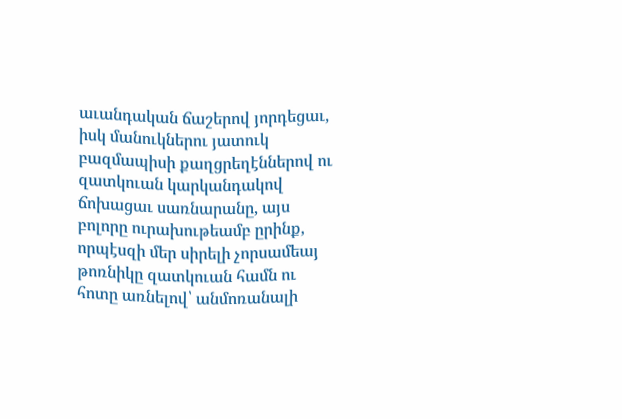աւանդական ճաշերով յորդեցաւ, իսկ մանուկներու յատուկ բազմապիսի քաղցրեղէններով ու զատկուան կարկանդակով ճոխացաւ սառնարանը, այս բոլորը ուրախութեամբ ըրինք, որպէսզի մեր սիրելի չորսամեայ թոռնիկը զատկուան համն ու հոտը առնելով՝ անմոռանալի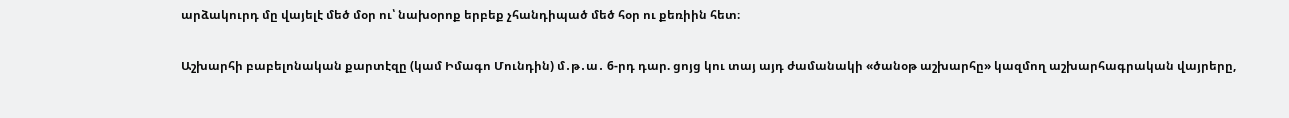արձակուրդ մը վայելէ մեծ մօր ու՝ նախօրոք երբեք չհանդիպած մեծ հօր ու քեռիին հետ։

Աշխարհի բաբելոնական քարտէզը (կամ Իմագո Մունդին) մ․թ․ա․ 6-րդ դար. ցոյց կու տայ այդ ժամանակի «ծանօթ աշխարհը» կազմող աշխարհագրական վայրերը,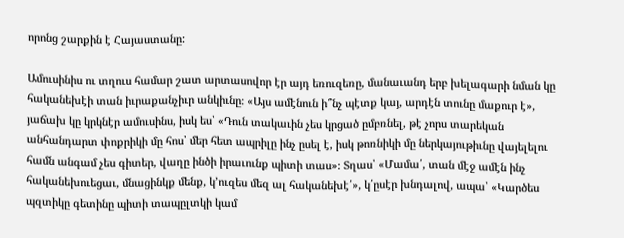որոնց շարքին է Հայաստանը:

Ամուսինիս ու տղուս համար շատ արտասովոր էր այդ եռուզեռը, մանաւանդ երբ խելագարի նման կը հականեխէի տան իւրաքանչիւր անկիւնը։ «Այս ամէնուն ի՞նչ պէտք կայ, արդէն տունը մաքուր է», յաճախ կը կրկնէր ամուսինս, իսկ ես՝ «Դուն տակաւին չես կրցած ըմբռնել, թէ չորս տարեկան անհանդարտ փոքրիկի մը հոս՝ մեր հետ ապրիլը ինչ ըսել է, իսկ թոռնիկի մը ներկայութիւնը վայելելու համն անգամ չես գիտեր, վաղը ինծի իրաւունք պիտի տաս»։ Տղաս՝ «Մամա՛, տան մէջ ամէն ինչ հականեխուեցաւ, մնացինկք մենք, կ’ուզես մեզ ալ հականեխէ՛», կ՛ըսէր խնդալով, ապա՝ «Կարծես պզտիկը գետինը պիտի տապըլտկի կամ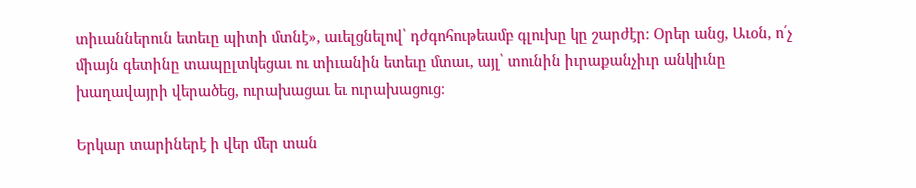տիւաններուն ետեւը պիտի մտնէ», աւելցնելով՝ դժգոհութեամբ գլուխը կը շարժէր։ Օրեր անց, Աւօն, ո՛չ միայն գետինը տապըլտկեցաւ ու տիւանին ետեւը մտաւ, այլ՝ տունին իւրաքանչիւր անկիւնը խաղավայրի վերածեց, ուրախացաւ եւ ուրախացուց։

Երկար տարիներէ ի վեր մեր տան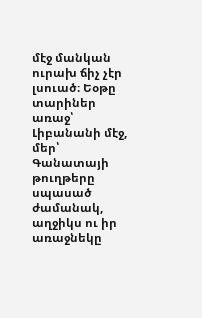մէջ մանկան ուրախ ճիչ չէր լսուած։ Եօթը տարիներ առաջ՝ Լիբանանի մէջ, մեր՝ Գանատայի թուղթերը սպասած ժամանակ, աղջիկս ու իր առաջնեկը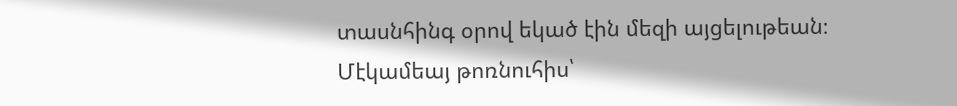տասնհինգ օրով եկած էին մեզի այցելութեան։ Մէկամեայ թոռնուհիս՝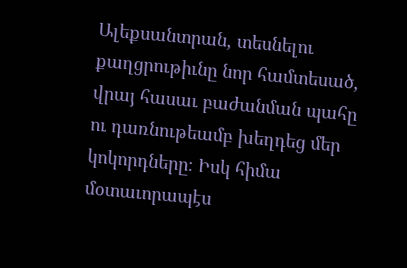Ալեքսանտրան, տեսնելու քաղցրութիւնը նոր համտեսած, վրայ հասաւ բաժանման պահը ու դառնութեամբ խեղդեց մեր կոկորդները։ Իսկ հիմա մօտաւորապէս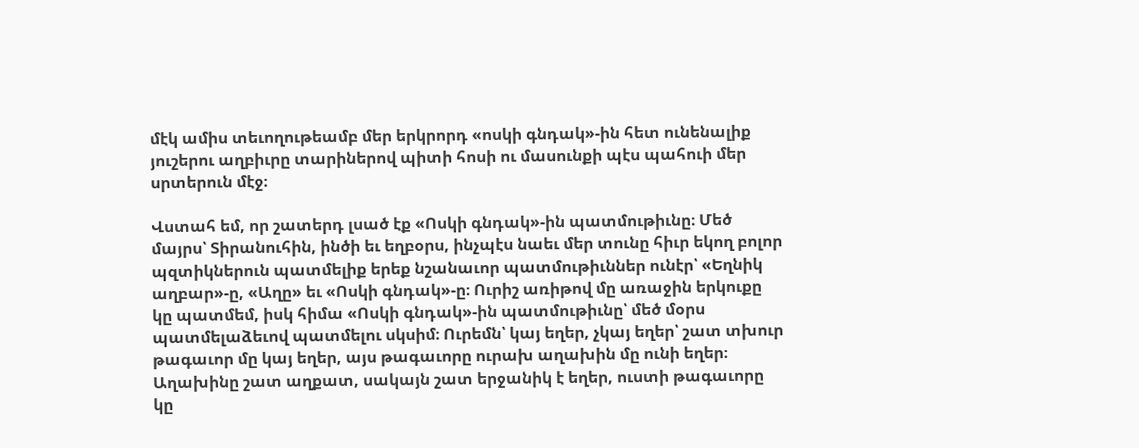մէկ ամիս տեւողութեամբ մեր երկրորդ «ոսկի գնդակ»-ին հետ ունենալիք յուշերու աղբիւրը տարիներով պիտի հոսի ու մասունքի պէս պահուի մեր սրտերուն մէջ։

Վստահ եմ, որ շատերդ լսած էք «Ոսկի գնդակ»-ին պատմութիւնը։ Մեծ մայրս՝ Տիրանուհին, ինծի եւ եղբօրս, ինչպէս նաեւ մեր տունը հիւր եկող բոլոր պզտիկներուն պատմելիք երեք նշանաւոր պատմութիւններ ունէր՝ «Եղնիկ աղբար»-ը, «Աղը» եւ «Ոսկի գնդակ»-ը։ Ուրիշ առիթով մը առաջին երկուքը կը պատմեմ, իսկ հիմա «Ոսկի գնդակ»-ին պատմութիւնը՝ մեծ մօրս պատմելաձեւով պատմելու սկսիմ։ Ուրեմն՝ կայ եղեր, չկայ եղեր՝ շատ տխուր թագաւոր մը կայ եղեր, այս թագաւորը ուրախ աղախին մը ունի եղեր։ Աղախինը շատ աղքատ, սակայն շատ երջանիկ է եղեր, ուստի թագաւորը կը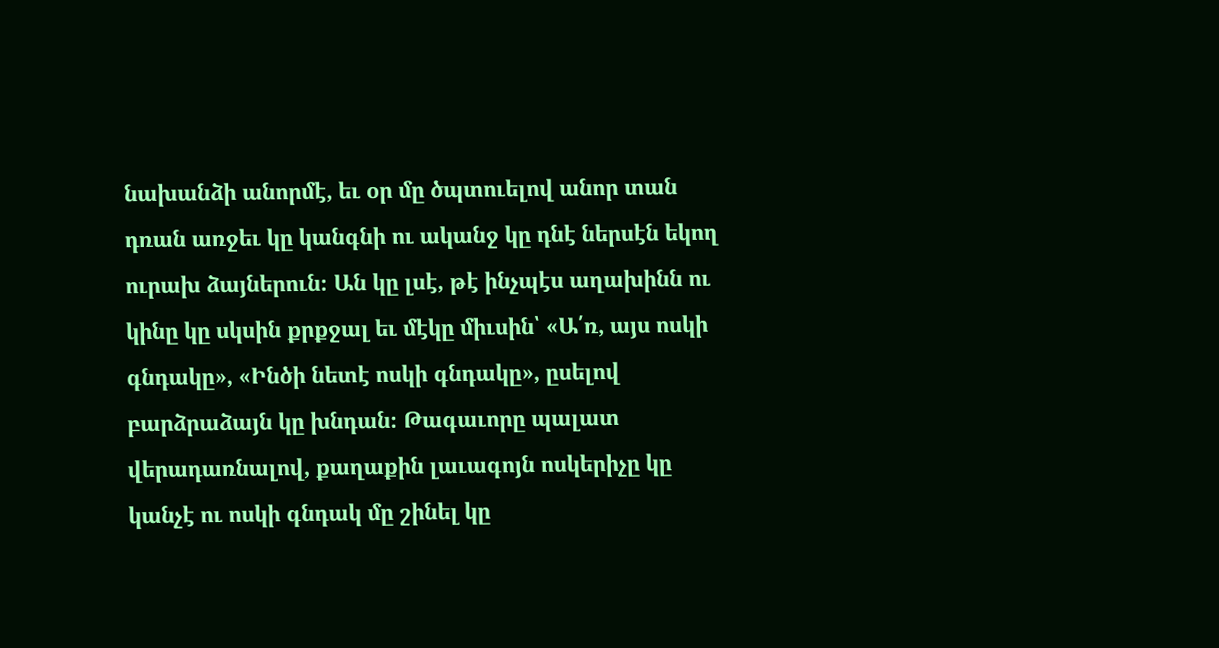նախանձի անորմէ, եւ օր մը ծպտուելով անոր տան դռան առջեւ կը կանգնի ու ականջ կը դնէ ներսէն եկող ուրախ ձայներուն։ Ան կը լսէ, թէ ինչպէս աղախինն ու կինը կը սկսին քրքջալ եւ մէկը միւսին՝ «Ա՛ռ, այս ոսկի գնդակը», «Ինծի նետէ ոսկի գնդակը», ըսելով բարձրաձայն կը խնդան։ Թագաւորը պալատ վերադառնալով, քաղաքին լաւագոյն ոսկերիչը կը կանչէ ու ոսկի գնդակ մը շինել կը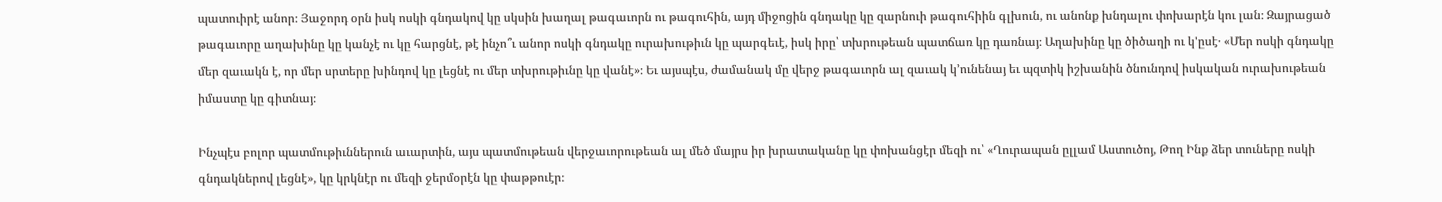պատուիրէ անոր։ Յաջորդ օրն իսկ ոսկի գնդակով կը սկսին խաղալ թագաւորն ու թագուհին, այդ միջոցին գնդակը կը զարնուի թագուհիին գլխուն, ու անոնք խնդալու փոխարէն կու լան։ Զայրացած թագաւորը աղախինը կը կանչէ ու կը հարցնէ, թէ ինչո՞ւ անոր ոսկի գնդակը ուրախութիւն կը պարգեւէ, իսկ իրը՝ տխրութեան պատճառ կը դառնայ։ Աղախինը կը ծիծաղի ու կ'ըսէ․ «Մեր ոսկի գնդակը մեր զաւակն է, որ մեր սրտերը խինդով կը լեցնէ ու մեր տխրութիւնը կը վանէ»։ Եւ այսպէս, ժամանակ մը վերջ թագաւորն ալ զաւակ կ’ունենայ եւ պզտիկ իշխանին ծնունդով իսկական ուրախութեան իմաստը կը գիտնայ։

Ինչպէս բոլոր պատմութիւններուն աւարտին, այս պատմութեան վերջաւորութեան ալ մեծ մայրս իր խրատականը կը փոխանցէր մեզի ու՝ «Ղուրապան ըլլամ Աստուծոյ, Թող Ինք ձեր տուները ոսկի գնդակներով լեցնէ», կը կրկնէր ու մեզի ջերմօրէն կը փաթթուէր։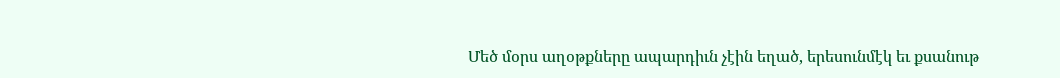Մեծ մօրս աղօթքները ապարդիւն չէին եղած, երեսունմէկ եւ քսանութ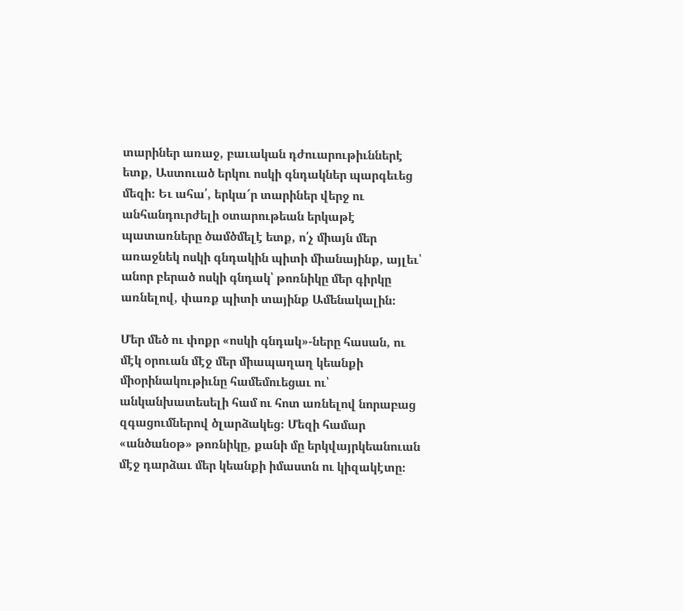տարիներ առաջ, բաւական դժուարութիւններէ ետք, Աստուած երկու ոսկի գնդակներ պարգեւեց մեզի։ Եւ ահա՛, երկա՜ր տարիներ վերջ ու անհանդուրժելի օտարութեան երկաթէ պատառները ծամծմելէ ետք, ո՛չ միայն մեր առաջնեկ ոսկի գնդակին պիտի միանայինք, այլեւ՝ անոր բերած ոսկի գնդակ՝ թոռնիկը մեր գիրկը առնելով, փառք պիտի տայինք Ամենակալին։

Մեր մեծ ու փոքր «ոսկի գնդակ»-ները հասան, ու մէկ օրուան մէջ մեր միապաղաղ կեանքի միօրինակութիւնը համեմուեցաւ ու՝ անկանխատեսելի համ ու հոտ առնելով նորաբաց զգացումներով ծլարձակեց։ Մեզի համար «անծանօթ» թոռնիկը, քանի մը երկվայրկեանուան մէջ դարձաւ մեր կեանքի իմաստն ու կիզակէտը։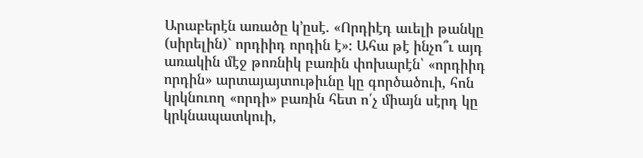Արաբերէն առածը կ’ըսէ. «Որդիէդ աւելի թանկը (սիրելին)` որդիիդ որդին է»։ Ահա թէ ինչո՞ւ այդ առակին մէջ թոռնիկ բառին փոխարէն՝ «որդիիդ որդին» արտայայտութիւնը կը գործածուի, հոն կրկնուող «որդի» բառին հետ ո՛չ միայն սէրդ կը կրկնապատկուի,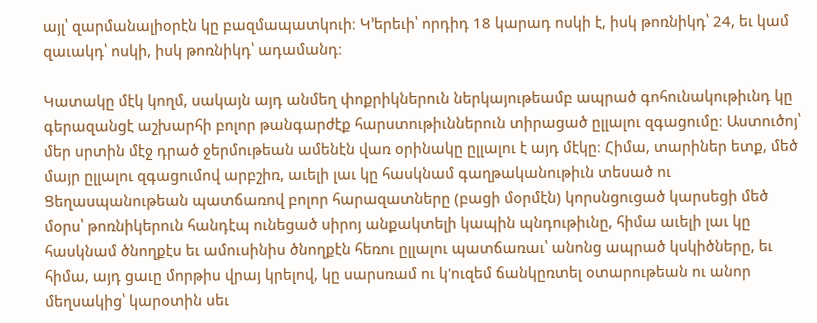այլ՝ զարմանալիօրէն կը բազմապատկուի։ Կ’երեւի՝ որդիդ 18 կարադ ոսկի է, իսկ թոռնիկդ՝ 24, եւ կամ զաւակդ՝ ոսկի, իսկ թոռնիկդ՝ ադամանդ։

Կատակը մէկ կողմ, սակայն այդ անմեղ փոքրիկներուն ներկայութեամբ ապրած գոհունակութիւնդ կը գերազանցէ աշխարհի բոլոր թանգարժէք հարստութիւններուն տիրացած ըլլալու զգացումը։ Աստուծոյ՝ մեր սրտին մէջ դրած ջերմութեան ամենէն վառ օրինակը ըլլալու է այդ մէկը։ Հիմա, տարիներ ետք, մեծ մայր ըլլալու զգացումով արբշիռ, աւելի լաւ կը հասկնամ գաղթականութիւն տեսած ու Ցեղասպանութեան պատճառով բոլոր հարազատները (բացի մօրմէն) կորսնցուցած կարսեցի մեծ մօրս՝ թոռնիկերուն հանդէպ ունեցած սիրոյ անքակտելի կապին պնդութիւնը, հիմա աւելի լաւ կը հասկնամ ծնողքէս եւ ամուսինիս ծնողքէն հեռու ըլլալու պատճառաւ՝ անոնց ապրած կսկիծները, եւ հիմա, այդ ցաւը մորթիս վրայ կրելով, կը սարսռամ ու կ'ուզեմ ճանկըռտել օտարութեան ու անոր մեղսակից՝ կարօտին սեւ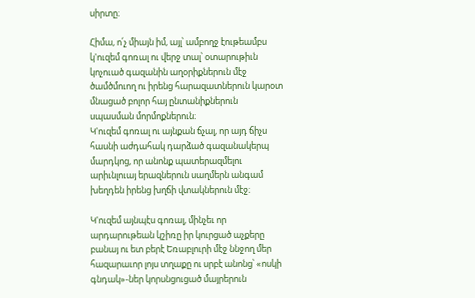սիրտը։

Հիմա, ո՛չ միայն իմ, այլ՝ ամբողջ էութեամբս կ'ուզեմ գոռալ ու վերջ տալ՝ օտարութիւն կոչուած գազանին աղօրիքներուն մէջ ծամծմուող ու իրենց հարազատներուն կարօտ մնացած բոլոր հայ ընտանիքներուն սպասման մորմոքներուն։
Կ'ուզեմ գոռալ ու այնքան ճչալ, որ այդ ճիչս հասնի աժդահակ դարձած գազանակերպ մարդկոց, որ անոնք պատերազմելու արիւնլուայ երազներուն սաղմերն անգամ խեղդեն իրենց խղճի վտակներուն մէջ։

Կ'ուզեմ այնպէս գոռալ, մինչեւ որ արդարութեան կշիռը իր կուրցած աչքերը բանայ ու ետ բերէ Եռաբլուրի մէջ ննջող մեր հազարաւոր լոյս տղաքը ու սրբէ անոնց՝ «ոսկի գնդակ»-ներ կորսնցուցած մայրերուն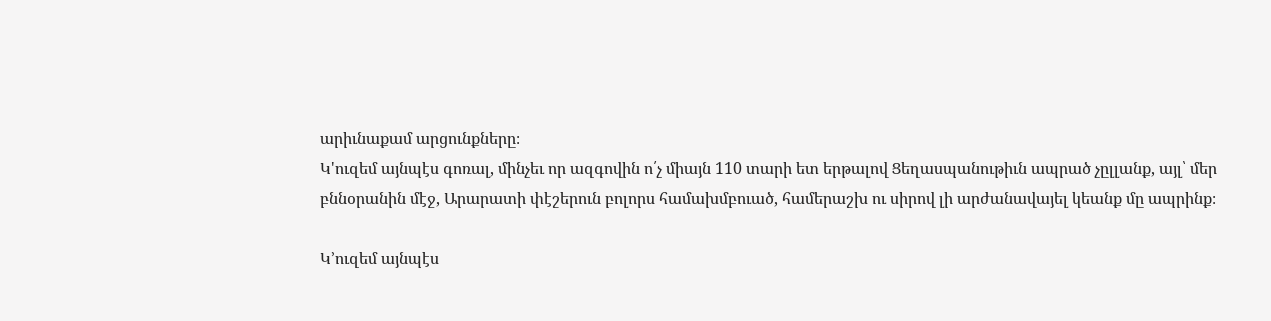արիւնաքամ արցունքները։
Կ'ուզեմ այնպէս գոռալ, մինչեւ որ ազգովին ո՛չ միայն 110 տարի ետ երթալով Ցեղասպանութիւն ապրած չըլլանք, այլ՝ մեր բննօրանին մէջ, Արարատի փէշերուն բոլորս համախմբուած, համերաշխ ու սիրով լի արժանավայել կեանք մը ապրինք։

Կ’ուզեմ այնպէս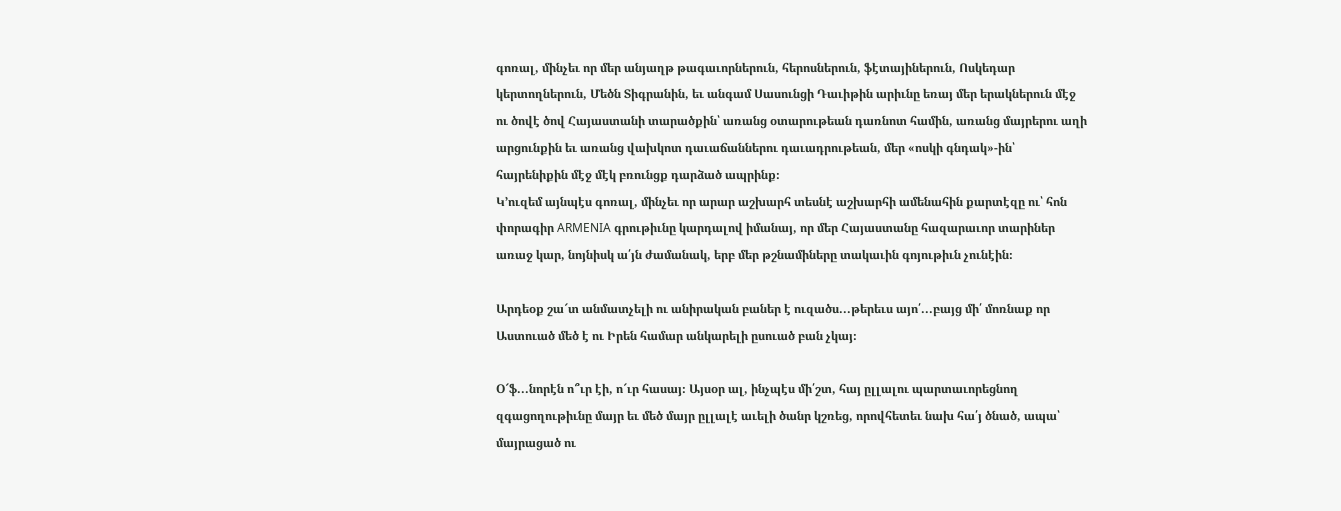գոռալ, մինչեւ որ մեր անյաղթ թագաւորներուն, հերոսներուն, ֆէտայիներուն, Ոսկեդար կերտողներուն, Մեծն Տիգրանին, եւ անգամ Սասունցի Դաւիթին արիւնը եռայ մեր երակներուն մէջ ու ծովէ ծով Հայաստանի տարածքին՝ առանց օտարութեան դառնոտ համին, առանց մայրերու աղի արցունքին եւ առանց վախկոտ դաւաճաններու դաւադրութեան, մեր «ոսկի գնդակ»-ին՝ հայրենիքին մէջ մէկ բռունցք դարձած ապրինք։
Կ’ուզեմ այնպէս գոռալ, մինչեւ որ արար աշխարհ տեսնէ աշխարհի ամենահին քարտէզը ու՝ հոն փորագիր ARMENIA գրութիւնը կարդալով իմանայ, որ մեր Հայաստանը հազարաւոր տարիներ առաջ կար, նոյնիսկ ա՛յն ժամանակ, երբ մեր թշնամիները տակաւին գոյութիւն չունէին։

Արդեօք շա՜տ անմատչելի ու անիրական բաներ է ուզածս...թերեւս այո՛...բայց մի՛ մոռնաք որ Աստուած մեծ է ու Իրեն համար անկարելի ըսուած բան չկայ։

Օ՜ֆ...նորէն ո՞ւր էի, ո՜ւր հասայ։ Այսօր ալ, ինչպէս մի՛շտ, հայ ըլլալու պարտաւորեցնող զգացողութիւնը մայր եւ մեծ մայր ըլլալէ աւելի ծանր կշռեց, որովհետեւ նախ հա՛յ ծնած, ապա՝ մայրացած ու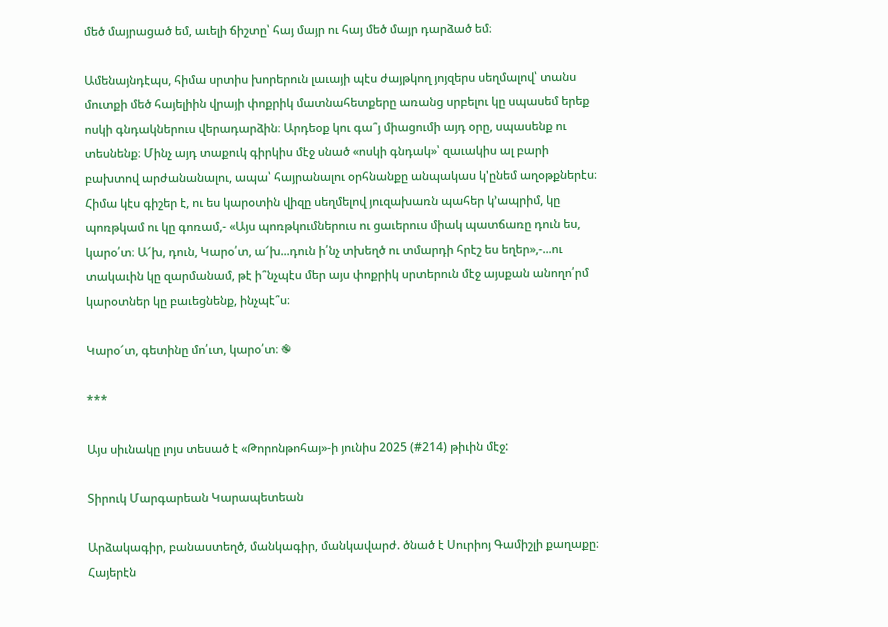մեծ մայրացած եմ, աւելի ճիշտը՝ հայ մայր ու հայ մեծ մայր դարձած եմ։

Ամենայնդէպս, հիմա սրտիս խորերուն լաւայի պէս ժայթկող յոյզերս սեղմալով՝ տանս մուտքի մեծ հայելիին վրայի փոքրիկ մատնահետքերը առանց սրբելու կը սպասեմ երեք ոսկի գնդակներուս վերադարձին։ Արդեօք կու գա՞յ միացումի այդ օրը, սպասենք ու տեսնենք։ Մինչ այդ տաքուկ գիրկիս մէջ սնած «ոսկի գնդակ»՝ զաւակիս ալ բարի բախտով արժանանալու, ապա՝ հայրանալու օրհնանքը անպակաս կ'ընեմ աղօթքներէս։
Հիմա կէս գիշեր է, ու ես կարօտին վիզը սեղմելով յուզախառն պահեր կ’ապրիմ, կը պոռթկամ ու կը գոռամ,- «Այս պոռթկումներուս ու ցաւերուս միակ պատճառը դուն ես, կարօ՛տ։ Ա՜խ, դուն, Կարօ՛տ, ա՜խ...դուն ի՛նչ տխեղծ ու տմարդի հրէշ ես եղեր»,-...ու տակաւին կը զարմանամ, թէ ի՞նչպէս մեր այս փոքրիկ սրտերուն մէջ այսքան անողո՛րմ կարօտներ կը բաւեցնենք, ինչպէ՞ս։

Կարօ՜տ, գետինը մո՛ւտ, կարօ՛տ։ ֎

***

Այս սիւնակը լոյս տեսած է «Թորոնթոհայ»-ի յունիս 2025 (#214) թիւին մէջ:

Տիրուկ Մարգարեան Կարապետեան

Արձակագիր, բանաստեղծ, մանկագիր, մանկավարժ. ծնած է Սուրիոյ Գամիշլի քաղաքը։ Հայերէն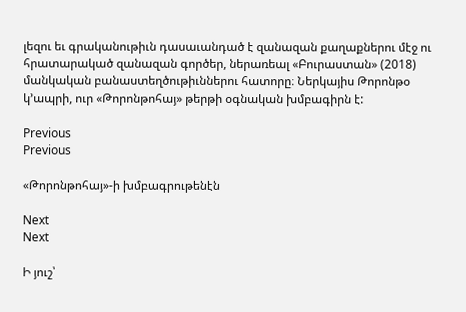լեզու եւ գրականութիւն դասաւանդած է զանազան քաղաքներու մէջ ու հրատարակած զանազան գործեր, ներառեալ «Բուրաստան» (2018) մանկական բանաստեղծութիւններու հատորը։ Ներկայիս Թորոնթօ կ՚ապրի, ուր «Թորոնթոհայ» թերթի օգնական խմբագիրն է:

Previous
Previous

«Թորոնթոհայ»-ի խմբագրութենէն

Next
Next

Ի յուշ՝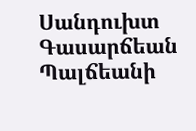Սանդուխտ Գասարճեան Պալճեանի